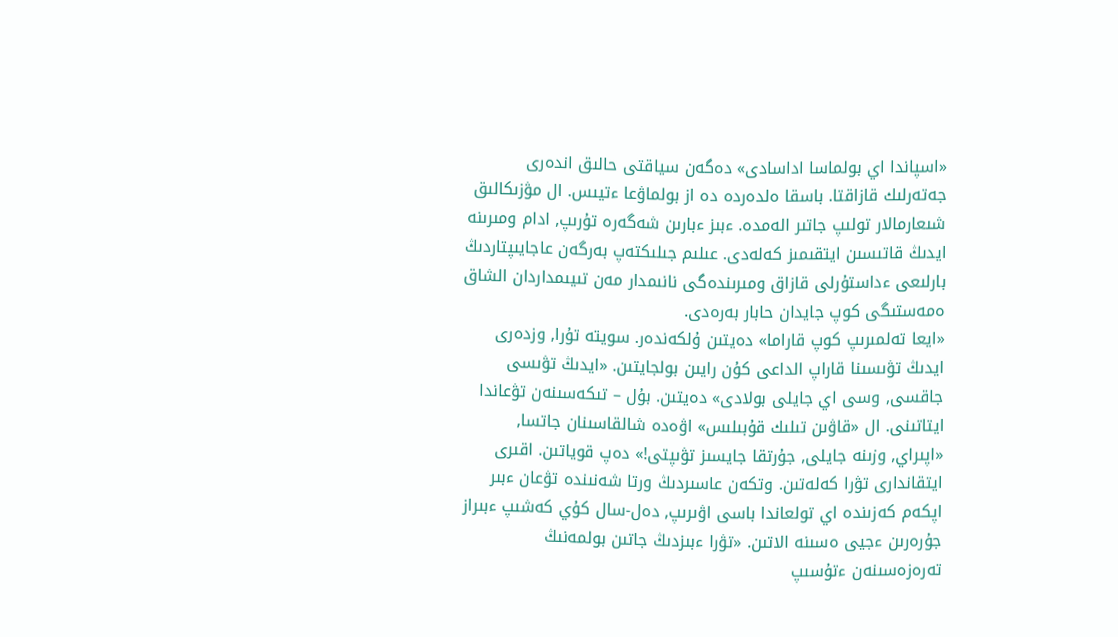«اسپاندا اي بولماسا اداسادى» دەگەن سياقتى حالىق اندەرى جەتەرلىك قازاقتا. باسقا ەلدەردە دە از بولماۋعا ءتيىس. ال مۋزىكالىق شىعارمالار تولىپ جاتىر الەمدە. ءبىز ءبارىن شەگەرە تۇرىپ, ادام ومىرىنە ايدىڭ قاتىسىن ايتقىمىز كەلەدى. عىلىم جىلىكتەپ بەرگەن عاجايىپتاردىڭ بارلىعى ءداستۇرلى قازاق ومىرىندەگى نانىمدار مەن تىيىمداردان الشاق ەمەستىگى كوپ جايدان حابار بەرەدى.
«ايعا تەلمىرىپ كوپ قاراما» دەيتىن ۇلكەندەر. سويتە تۇرا, وزدەرى ايدىڭ تۋىسىنا قاراپ الداعى كۇن رايىن بولجايتىن. «ايدىڭ تۋىسى جاقسى, وسى اي جايلى بولادى» دەيتىن. بۇل – تىكەسىنەن تۋعاندا ايتاتىنى. ال «قاۋىن تىلىك قۇبىلىس» اۋەدە شالقاسىنان جاتسا, «اپىراي, وزىنە جايلى, جۇرتقا جايسىز تۋىپتى!» دەپ قوياتىن. اقىرى ايتقاندارى تۋرا كەلەتىن. وتكەن عاسىردىڭ ورتا شەنىندە تۋعان ءبىر اپكەم كەزىندە اي تولعاندا باسى اۋىرىپ, دەل-سال كۇي كەشىپ ءبىراز جۇرەرىن ءجيى ەسىنە الاتىن. «تۋرا ءبىزدىڭ جاتىن بولمەنىڭ تەرەزەسىنەن ءتۇسىپ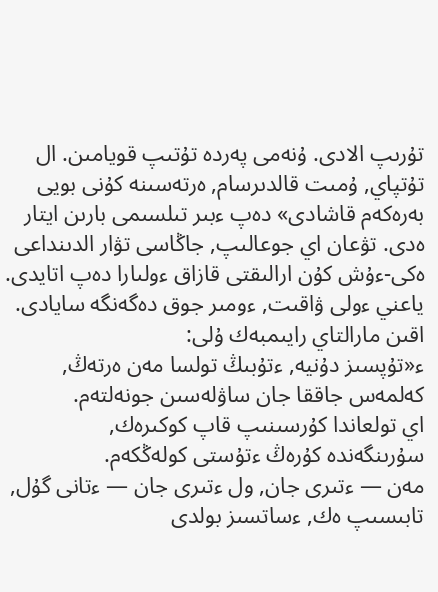تۇرىپ الادى. ۇنەمى پەردە تۇتىپ قويامىن. ال تۇتپاي, ۇمىت قالدىرسام, ەرتەسىنە كۇنى بويى بەرەكەم قاشادى» دەپ ءبىر تىلسىمى بارىن ايتار ەدى. تۋعان اي جوعالىپ, جاڭاسى تۋار الدىنداعى ەكى-ءۇش كۇن ارالىقتى قازاق ءولىارا دەپ اتايدى. ياعني ءولى ۋاقىت, ءومىر جوق دەگەنگە سايادى. اقىن مارالتاي رايىمبەك ۇلى:
ء«تۇپسىز دۇنيە, ءتۇبىڭ تولسا مەن ەرتەڭ,
كەلمەس جاققا جان ساۋلەسىن جونەلتەم.
اي تولعاندا كۇرسىنىپ قاپ كوكىرەك,
سۇرىنگەندە كۇرەڭ ءتۇستى كولەڭكەم.
مەن — ءتىرى جان, ول ءتىرى جان — ءتانى گۇل,
تابىسىپ ەك, ءساتسىز بولدى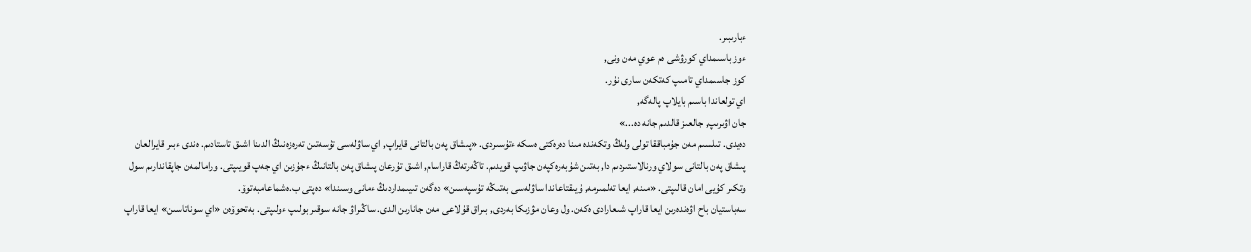ءبارىبىر.
ءوز باسىمداي كورۋشى ەم عوي مەن ونى,
كوز جاسىمداي تامىپ كەتكەن سارى نۇر.
اي تولعاندا باسىم بايلاپ پالەگە,
جان اۋىرىپ, جالعىز قالدىم جانە دە...»
دەيدى. تىلسىم مەن جۇمباققا تولى ولەڭ وتكەندە مىنا دەرەكتى ەسكە ءتۇسىردى. «پىشاق پەن بالتانى قايراپ, اي ساۋلەسى تۇسەتىن تەرەزەنىڭ الدىنا اشىق تاستادىم. ەندى ءبىر قايرالعان پىشاق پەن بالتانى سولاي ورنالاستىردىم دا, بەتىن شۇبەرەكپەن جاۋىپ قويدىم. تاڭەرتەڭ قاراسام, اشىق تۇرعان پىشاق پەن بالتانىڭ ءجۇزىن اي جەپ قويىپتى. ورامالمەن جاپقاندارىم سول وتكىر كۇيى امان قالىپتى. «مىنە, ايعا تەلمىرمە, ۇيىقتاعاندا ساۋلەسى بەتىڭە تۇسپەسىن» دەگەن تىيىمداردىڭ ءمانى وسىندا» دەپتى ب.ەشماعامبەتوۆ.
سەباستيان باح اۋەندەرىن ايعا قاراپ شىعارادى ەكەن. ول وعان مۋزىكا بەردى, بىراق قۇلاعى مەن جانارىن الدى. ساڭىراۋ جانە سوقىر بولىپ ءولىپتى. بەتحوۆەن «اي سوناتاسىن» ايعا قاراپ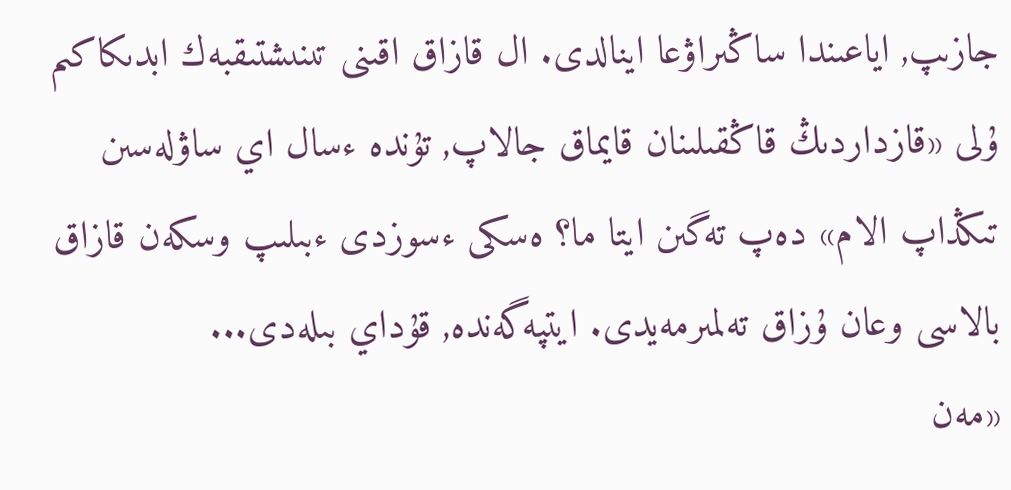جازىپ, اياعىندا ساڭىراۋعا اينالدى. ال قازاق اقىنى تىنىشتىقبەك ابدىكاكىم ۇلى «قازداردىڭ قاڭقىلىنان قايماق جالاپ, تۇندە ءسال اي ساۋلەسىن تىڭداپ الام» دەپ تەگىن ايتا ما؟ ەسكى ءسوزدى ءبىلىپ وسكەن قازاق بالاسى وعان ۇزاق تەلمىرمەيدى. ايتپەگەندە, قۇداي بىلەدى...
«مەن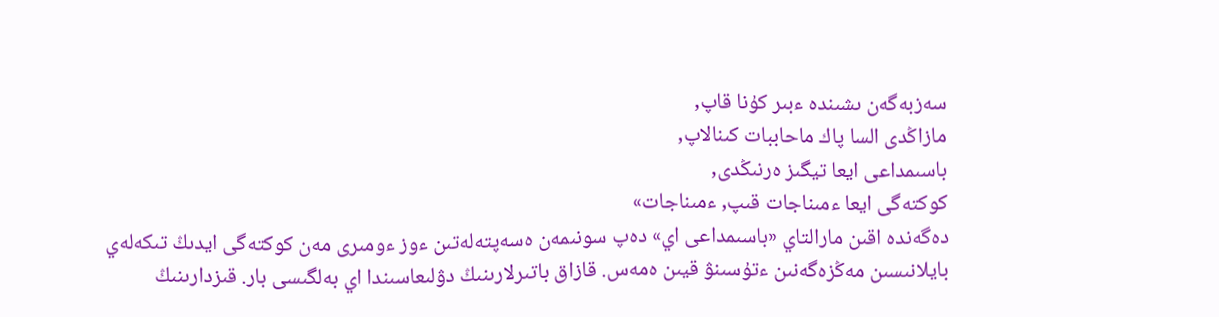سەزبەگەن ىشىندە ءبىر كۇنا قاپ,
مازاڭدى السا پاك ماحاببات كىنالاپ,
باسىمداعى ايعا تيگىز ەرنىڭدى,
كوكتەگى ايعا ءمىناجات قىپ, ءمىناجات»
دەگەندە اقىن مارالتاي «باسىمداعى اي» دەپ سونىمەن ەسەپتەلەتىن ءوز ءومىرى مەن كوكتەگى ايدىڭ تىكەلەي بايلانىسىن مەڭزەگەنىن ءتۇسىنۋ قيىن ەمەس. قازاق باتىرلارىنىڭ دۋلىعاسىندا اي بەلگىسى بار. قىزدارىنىڭ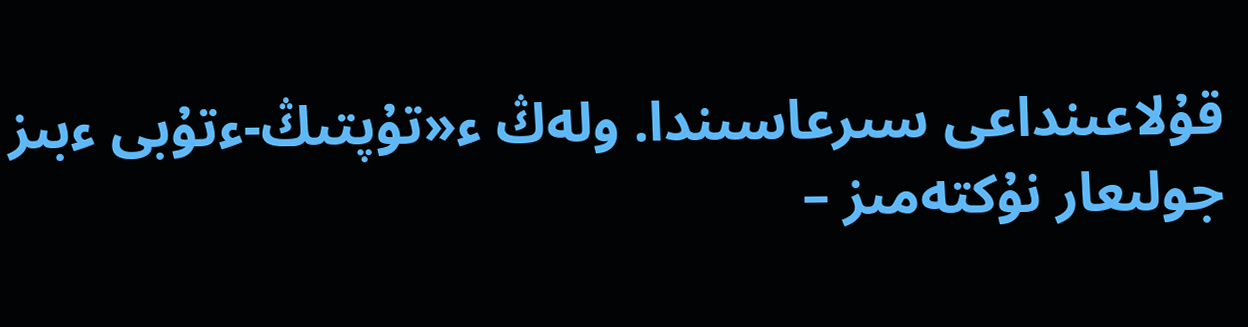قۇلاعىنداعى سىرعاسىندا. ولەڭ ء«تۇپتىڭ-ءتۇبى ءبىز جولىعار نۇكتەمىز –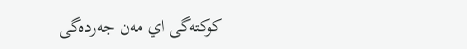كوكتەگى اي مەن جەردەگى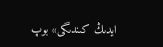ايدىڭ كىندىگى» بوپ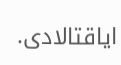اياقتالادى.